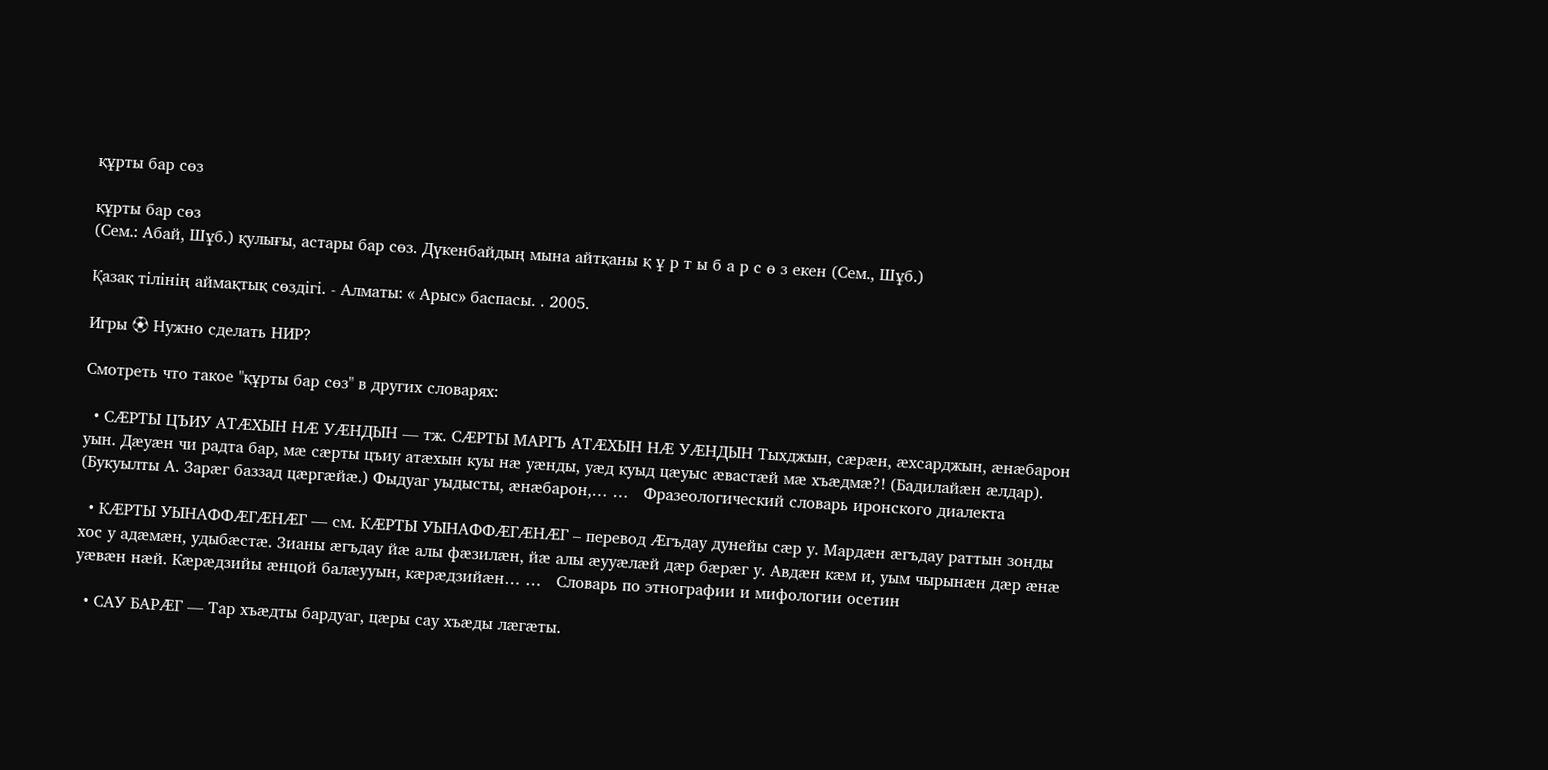құрты бар сөз

құрты бар сөз
(Сем.: Абай, Шұб.) қулығы, астары бар сөз. Дүкенбайдың мына айтқаны қ ұ р т ы б а р с ө з екен (Сем., Шұб.)

Қазақ тілінің аймақтық сөздігі. - Алматы: « Арыс» баспасы. . 2005.

Игры ⚽ Нужно сделать НИР?

Смотреть что такое "құрты бар сөз" в других словарях:

  • СÆРТЫ ЦЪИУ АТÆХЫН НÆ УÆНДЫН — тж. СÆРТЫ МАРГЪ АТÆХЫН НÆ УÆНДЫН Тыхджын, сæрæн, æхсарджын, æнæбарон уын. Дæуæн чи радта бар, мæ сæрты цъиу атæхын куы нæ уæнды, уæд куыд цæуыс æвастæй мæ хъæдмæ?! (Бадилайæн æлдар). (Букуылты А. Зарæг баззад цæргæйæ.) Фыдуаг уыдысты, æнæбарон,… …   Фразеологический словарь иронского диалекта

  • КÆРТЫ УЫНАФФÆГÆНÆГ — см. КÆРТЫ УЫНАФФÆГÆНÆГ – перевод Æгъдау дунейы сæр у. Мардæн æгъдау раттын зонды хос у адæмæн, удыбæстæ. Зианы æгъдау йæ алы фæзилæн, йæ алы æууæлæй дæр бæрæг у. Авдæн кæм и, уым чырынæн дæр æнæ уæвæн нæй. Кæрæдзийы æнцой балæууын, кæрæдзийæн… …   Словарь по этнографии и мифологии осетин

  • САУ БАРÆГ — Тар хъæдты бардуаг, цæры сау хъæды лæгæты.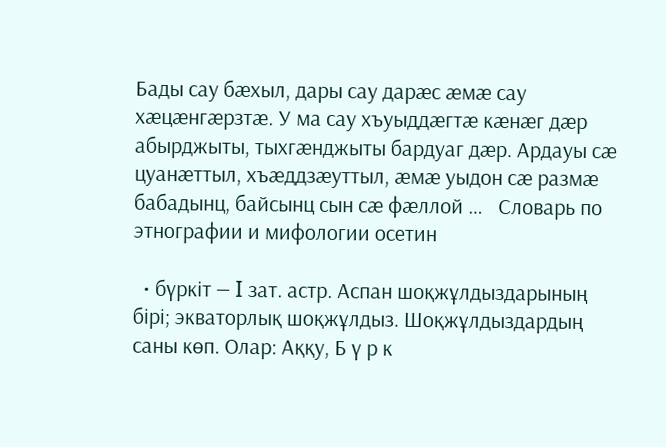Бады сау бæхыл, дары сау дарæс æмæ сау хæцæнгæрзтæ. У ма сау хъуыддæгтæ кæнæг дæр абырджыты, тыхгæнджыты бардуаг дæр. Ардауы сæ цуанæттыл, хъæддзæуттыл, æмæ уыдон сæ размæ бабадынц, байсынц сын сæ фæллой …   Словарь по этнографии и мифологии осетин

  • бүркіт — I зат. астр. Аспан шоқжұлдыздарының бірі; экваторлық шоқжұлдыз. Шоқжұлдыздардың саны көп. Олар: Аққу, Б ү р к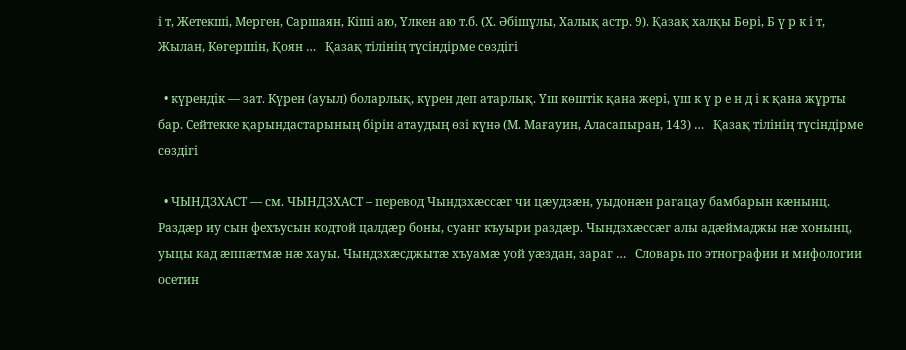і т, Жетекші, Мерген, Саршаян, Кіші аю, Үлкен аю т.б. (Х. Әбішұлы, Халық астр. 9). Қазақ халқы Бөрі, Б ү р к і т, Жылан, Көгершін, Қоян …   Қазақ тілінің түсіндірме сөздігі

  • күрендік — зат. Күрен (ауыл) боларлық, күрен деп атарлық. Үш көштік қана жері, үш к ү р е н д і к қана жұрты бар. Сейтекке қарындастарының бірін атаудың өзі күнә (М. Мағауин, Аласапыран, 143) …   Қазақ тілінің түсіндірме сөздігі

  • ЧЫНДЗХАСТ — см. ЧЫНДЗХАСТ – перевод Чындзхæссæг чи цæудзæн, уыдонæн рагацау бамбарын кæнынц. Раздæр иу сын фехъусын кодтой цалдæр боны, суанг къуыри раздæр. Чындзхæссæг алы адæймаджы нæ хонынц, уыцы кад æппæтмæ нæ хауы. Чындзхæсджытæ хъуамæ уой уæздан, зараг …   Словарь по этнографии и мифологии осетин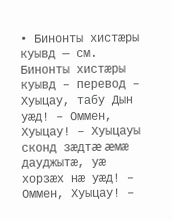• Бинонты хистæры куывд — см. Бинонты хистæры куывд – перевод – Хуыцау, табу Дын уæд! – Оммен, Хуыцау! – Хуыцауы сконд зæдтæ æмæ дауджытæ, уæ хорзæх нæ уæд! – Оммен, Хуыцау! –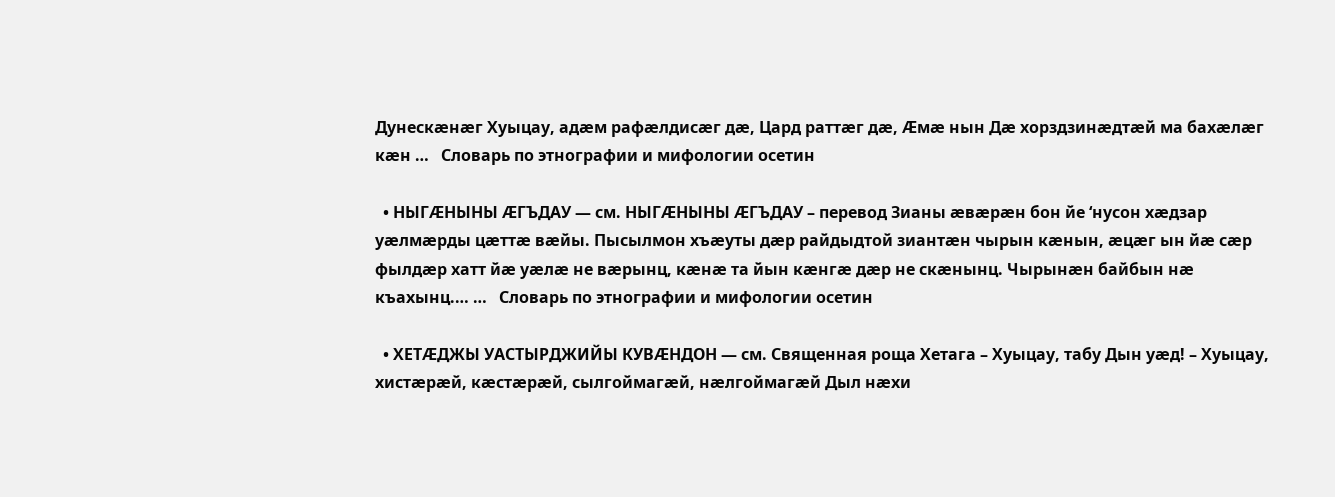Дунескæнæг Хуыцау, адæм рафæлдисæг дæ, Цард раттæг дæ, Æмæ нын Дæ хорздзинæдтæй ма бахæлæг кæн …   Словарь по этнографии и мифологии осетин

  • НЫГÆНЫНЫ ÆГЪДАУ — см. НЫГÆНЫНЫ ÆГЪДАУ – перевод Зианы æвæрæн бон йе ‘нусон хæдзар уæлмæрды цæттæ вæйы. Пысылмон хъæуты дæр райдыдтой зиантæн чырын кæнын, æцæг ын йæ сæр фылдæр хатт йæ уæлæ не вæрынц, кæнæ та йын кæнгæ дæр не скæнынц. Чырынæн байбын нæ къахынц.… …   Словарь по этнографии и мифологии осетин

  • ХЕТÆДЖЫ УАСТЫРДЖИЙЫ КУВÆНДОН — см. Священная роща Хетага – Хуыцау, табу Дын уæд! – Хуыцау, хистæрæй, кæстæрæй, сылгоймагæй, нæлгоймагæй Дыл нæхи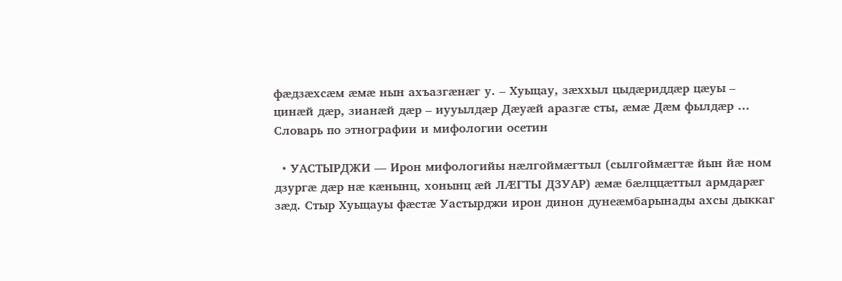фæдзæхсæм æмæ нын ахъазгæнæг у. – Хуыцау, зæххыл цыдæриддæр цæуы – цинæй дæр, зианæй дæр – иууылдæр Дæуæй аразгæ сты, æмæ Дæм фылдæр …   Словарь по этнографии и мифологии осетин

  • УАСТЫРДЖИ — Ирон мифологийы нæлгоймæгтыл (сылгоймæгтæ йын йæ ном дзургæ дæр нæ кæнынц, хонынц æй ЛÆГТЫ ДЗУАР) æмæ бæлццæттыл армдарæг зæд. Стыр Хуыцауы фæстæ Уастырджи ирон динон дунеæмбарынады ахсы дыккаг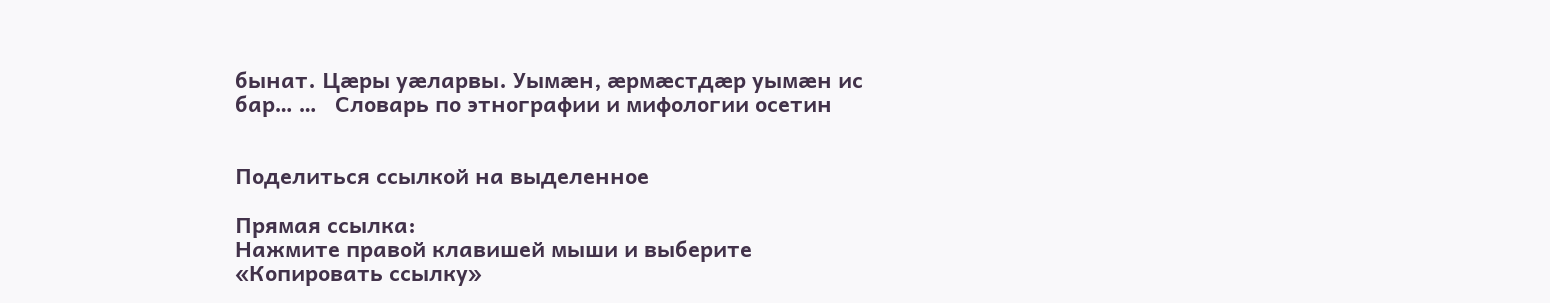бынат. Цæры уæларвы. Уымæн, æрмæстдæр уымæн ис бар… …   Словарь по этнографии и мифологии осетин


Поделиться ссылкой на выделенное

Прямая ссылка:
Нажмите правой клавишей мыши и выберите «Копировать ссылку»